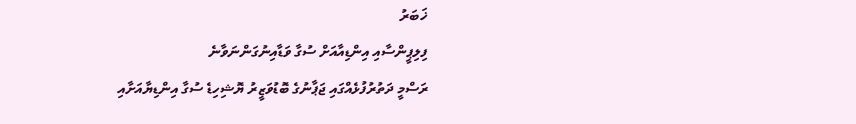ޚަބަރު
ފިލިޕީންސާއި އިންޑިއާއަށް ސުގާ ވަޑާއިނުގަންނަވާނެ
ރަސްމީ ދަތުރުފުޅެއްގައި ޖަޕާނުގެ ބޮޑުވަޒީރު ޔޮޝިހިޑެ ސުގާ އިންޑިޔާއަށާއި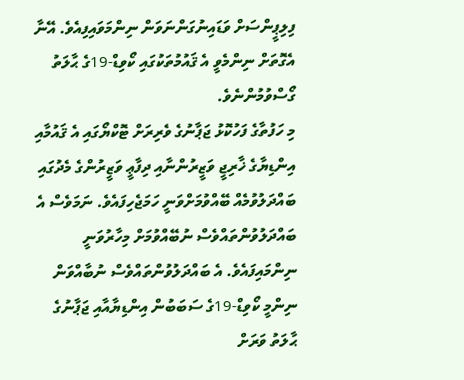ފިލިޕީންސަށް ވަޑައިނުގަންނަވަން ނިންމަވައިފިއެވެ. އޭނާ އެގޮތަށް ނިންމެވީ އެ ޤައުމުތަކުގައި ކޯވިޑް-19ގެ ޙާލަތު ގޯސްވުމުންނެވެ.
މި ހަފުތާގެ ފަހުކޮޅު ޖަޕާނުގެ ވެރިރަށް ޓޮކްޔޯގައި އެ ޤައުމާއި އިންޑިޔާގެ ޚާރިޖީ ވަޒީރުންނާއި ދިފާޢީ ވަޒީރުންގެ މެދުގައި ބައްދަލުވުމެއް ބޭއްވުމަށްވަނީ ހަމަޖެހިފައެވެ. ނަމަވެސް އެ ބައްދަލުވުންތައްވެސް ނުބޭއްވުމަށް މިހާރުވަނީ ނިންމައިފައެވެ. އެ ބައްދަލުވުންތައްވެސް ނުބާއްވަން ނިންމީ ކޯވިޑް-19ގެ ސަބަބުން އިންޑިޔާއާއި ޖަޕާނުގެ ޙާލަތު ވަރަށް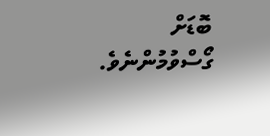ބޮޑަށް ގޯސްވުމުންނެވެ.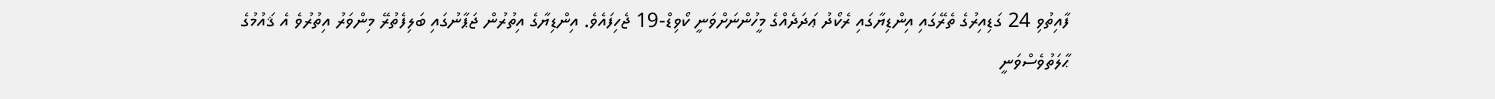ފާއިތުވި 24 ގަޑިއިރުގެ ތެރޭގައި އިންޑިޔާގައި ރެކޯދު ޢަދަދެއްގެ މީހުންނަށްވަނީ ކޯވިޑް-19 ޖެހިފައެވެ. އިންޑިޔާގެ އިތުރުން ޖަޕާނުގައި ބަލިފެތުރޭ މިންވަރު އިތުރުވެ އެ ޤައުމުގެ ޙާލަތުވެސްވަނީ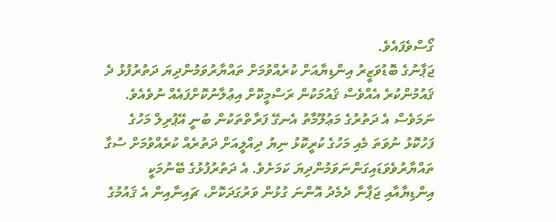ގޯސްވެފައެވެ.
ޖަޕާނުގެ ބޮޑުވަޒީރު އިންޑިޔާއަށް ކުރެއްވުމަށް ތައްޔާރުވަމުންދިޔަ ދަތުރުފުޅު ދެ ޤައުމުންކުރެ އެއްވެސް ޤައުމަކުން ރަސްމީކޮށް އިޢުލާނުކޮށްފައެއް ނުވެއެވެ. ނަމަވެސް އެ ދަތުރުގެ މަޢުލޫމާތު އެނގޭ ފަރާތްތަކުން ބުނީ އޭޕުރިލް މަހުގެ ފަހުކޮޅު ނުވަތަ މެއި މަހުގެ ކުރީކޮޅު ނިޔު ދިއްލީއަށް ދަތުރެއް ކުރެއްވުމަށް ސުގާ ތައްޔާރުވެވަޑައިގަންނަވަމުންދިޔަ ކަމަށެވެ. އެ ދަތުރުފުޅުގެ ބޭނުމަކީ އިންޑިޔާއާއި ޖަޕާނާ ދެމެދު އޮންނަ ގުޅުން ވަރުގަދަކޮށް، ޗައިނާއިން އެ ޤައުމުގެ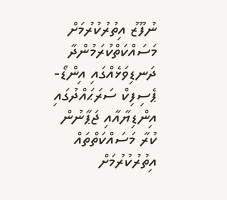ނުފޫޒު އިތުރުކުރުމަށް މަސައްކަތްކުރަމުންދާ ދަނޑިވަޅެއްގައި އިންޑޯ-ޕެސިފިކް ސަރަޙައްދުގައި އިންޑިޔާއާއި ޖަޕާނުން ކުރާ މަސައްކަތްތައް އިތުރުކުރުމަށް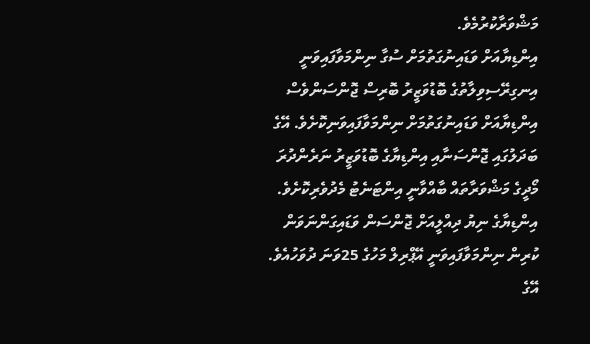މަޝްވަރާކުރުމެވެ.
އިންޑިޔާއަށް ވަޑައިނުގަތުމަށް ސުގާ ނިންމަވާފައިވަނީ އިނގިރޭސިވިލާތުގެ ބޮޑުވަޒީރު ބޮރިސް ޖޮންސަންވެސް އިންޑިޔާއަށް ވަޑައިނުގަތުމަށް ނިންމަވާފައިވަނިކޮށެވެ. އޭގެ ބަދަލުގައި ޖޮންސަނާއި އިންޑިޔާގެ ބޮޑުވަޒީރު ނަރެންދުރަ މޯދީގެ މަޝްވަރާތައް ބާއްވާނީ އިންޓަނެޓު މެދުވެރިކޮށެވެ. އިންޑިޔާގެ ނިޔު ދިއްލީއަށް ޖޮންސަން ވަޑައިގަންނަވަން ކުރިން ނިންމަވާފައިވަނީ އޭޕްރިލް މަހުގެ 25ވަނަ ދުވަހުއެވެ.
އޭގެ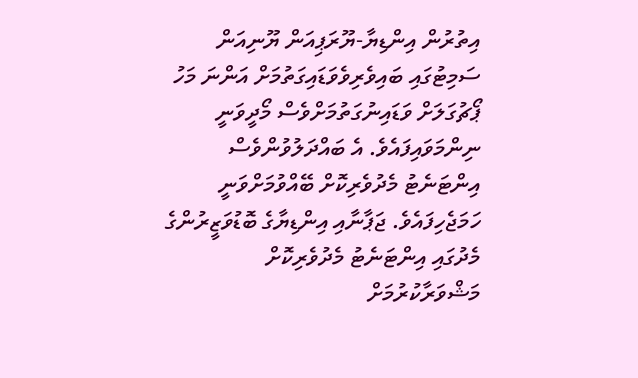އިތުރުން އިންޑިޔާ-ޔޫރަޕިއަން ޔޫނިއަން ސަމިޓުގައި ބައިވެރިވެވަޑައިގަތުމަށް އަންނަ މަހު ޕޯޗުގަލަށް ވަޑައިނުގަތުމަށްވެސް މޯދީވަނީ ނިންމަވައިފައެވެ. އެ ބައްދަލުވުންވެސް އިންޓަނެޓު މެދުވެރިކޮށް ބޭއްވުމަށްވަނީ ހަމަޖެހިފައެވެ. ޖަޕާނާއި އިންޑިޔާގެ ބޮޑުވަޒީރުންގެ މެދުގައި އިންޓަނެޓު މެދުވެރިކޮށް މަޝްވަރާކުރުމަށް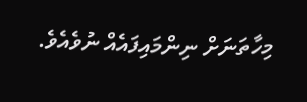މިހާތަނަށް ނިންމައިފައެއް ނުވެއެވެ.